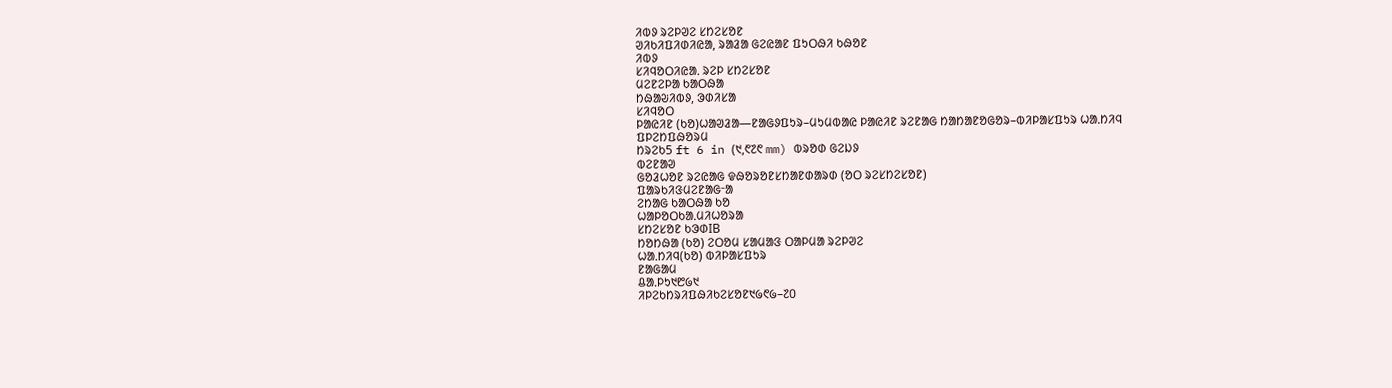ᱤᱵᱽ ᱨᱮᱞᱣᱮ ᱥᱴᱮᱥᱚᱱ
ᱣᱤᱠᱤᱯᱤᱰᱤᱭᱟ, ᱨᱟᱲᱟ ᱜᱮᱭᱟᱱ ᱯᱩᱛᱷᱤ ᱠᱷᱚᱱ
ᱤᱵᱽ
ᱥᱤᱧᱚᱛᱤᱭᱟᱹ ᱨᱮᱞ ᱥᱴᱮᱥᱚᱱ
ᱢᱮᱱᱮᱞᱟ ᱠᱟᱛᱷᱟ
ᱴᱷᱟᱶᱤᱵᱽ, ᱳᱰᱤᱥᱟ
ᱥᱤᱧᱚᱛ
ᱞᱟᱭᱤᱱ (ᱠᱚ)ᱦᱟᱣᱲᱟ—ᱱᱟᱜᱽᱯᱩᱨ–ᱢᱩᱢᱵᱟᱭ ᱞᱟᱭᱤᱱ ᱨᱮᱱᱟᱜ ᱴᱟᱴᱟᱱᱚᱜᱚᱨ–ᱵᱤᱞᱟᱥᱯᱩᱨ ᱦᱟᱹᱴᱤᱧ
ᱯᱞᱮᱴᱯᱷᱚᱨᱢ
ᱴᱨᱮᱠ5 ft 6 in (᱑,᱖᱗᱖ mm) ᱵᱨᱚᱰ ᱜᱮᱡᱽ
ᱵᱮᱱᱟᱣ
ᱜᱚᱲᱦᱚᱱ ᱨᱮᱭᱟᱜ ᱫᱷᱚᱨᱚᱱᱥᱴᱟᱱᱰᱟᱨᱰ (ᱚᱛ ᱨᱮᱥᱴᱮᱥᱚᱱ)
ᱯᱟᱨᱠᱤᱝᱢᱮᱱᱟᱜᱼᱟ
ᱮᱴᱟᱜ ᱠᱟᱛᱷᱟ ᱠᱚ
ᱦᱟᱞᱚᱛᱠᱟᱹᱢᱤᱦᱚᱨᱟ
ᱥᱴᱮᱥᱚᱱ ᱠᱳᱰIB
ᱴᱚᱴᱷᱟ (ᱠᱚ) ᱮᱛᱚᱢ ᱥᱟᱢᱟᱝ ᱛᱟᱞᱢᱟ ᱨᱮᱞᱣᱮ
ᱦᱟᱹᱴᱤᱧ(ᱠᱚ) ᱵᱤᱞᱟᱥᱯᱩᱨ
ᱱᱟᱜᱟᱢ
ᱪᱟᱹᱞᱩ᱑᱘᱙᱑
ᱤᱞᱮᱠᱴᱨᱤᱯᱷᱤᱠᱮᱥᱚᱱ᱑᱙᱖᱙–᱗᱐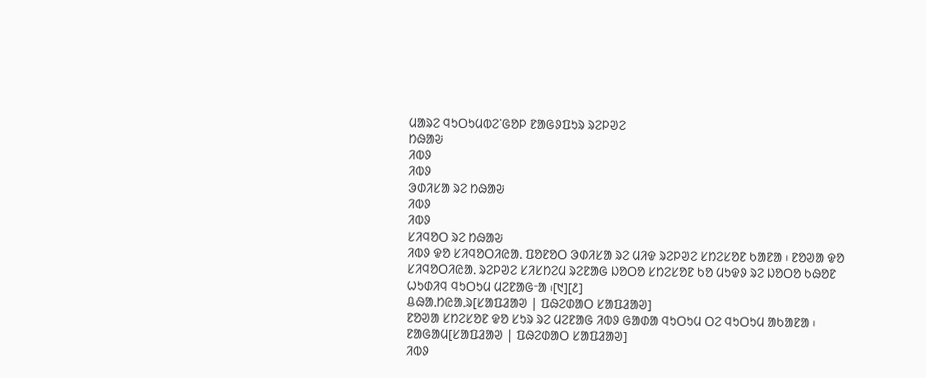ᱢᱟᱨᱮ ᱧᱩᱛᱩᱢᱵᱮᱸᱜᱚᱞ ᱱᱟᱜᱽᱯᱩᱨ ᱨᱮᱞᱣᱮ
ᱴᱷᱟᱶ
ᱤᱵᱽ
ᱤᱵᱽ
ᱳᱰᱤᱥᱟ ᱨᱮ ᱴᱷᱟᱶ
ᱤᱵᱽ
ᱤᱵᱽ
ᱥᱤᱧᱚᱛ ᱨᱮ ᱴᱷᱟᱶ
ᱤᱵᱽ ᱫᱚ ᱥᱤᱧᱚᱛᱤᱭᱟᱹ ᱯᱚᱱᱚᱛ ᱳᱰᱤᱥᱟ ᱨᱮ ᱢᱤᱫ ᱨᱮᱞᱣᱮ ᱥᱴᱮᱥᱚᱱ ᱠᱟᱱᱟ ᱾ ᱱᱚᱣᱟ ᱫᱚ ᱥᱤᱧᱚᱛᱤᱭᱟᱹ ᱨᱮᱞᱣᱮ ᱥᱤᱥᱴᱮᱢ ᱨᱮᱱᱟᱜ ᱡᱚᱛᱚ ᱥᱴᱮᱥᱚᱱ ᱠᱚ ᱢᱩᱫᱽ ᱨᱮ ᱡᱚᱛᱚ ᱠᱷᱚᱱ ᱦᱩᱰᱤᱧ ᱧᱩᱛᱩᱢ ᱢᱮᱱᱟᱜᱼᱟ ᱾[᱑][᱒]
ᱪᱷᱟᱹᱴᱭᱟᱹᱨ[ᱥᱟᱯᱲᱟᱣ | ᱯᱷᱮᱰᱟᱛ ᱥᱟᱯᱲᱟᱣ]
ᱱᱚᱣᱟ ᱥᱴᱮᱥᱚᱱ ᱫᱚ ᱥᱩᱨ ᱨᱮ ᱢᱮᱱᱟᱜ ᱤᱵᱽ ᱜᱟᱰᱟ ᱧᱩᱛᱩᱢ ᱛᱮ ᱧᱩᱛᱩᱢ ᱟᱠᱟᱱᱟ ᱾
ᱱᱟᱜᱟᱢ[ᱥᱟᱯᱲᱟᱣ | ᱯᱷᱮᱰᱟᱛ ᱥᱟᱯᱲᱟᱣ]
ᱤᱵᱽ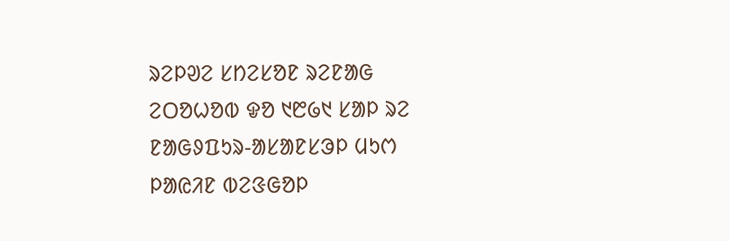ᱨᱮᱞᱣᱮ ᱥᱴᱮᱥᱚᱱ ᱨᱮᱱᱟᱜ ᱮᱛᱚᱦᱚᱵ ᱫᱚ ᱑᱘᱙᱑ ᱥᱟᱞ ᱨᱮ ᱱᱟᱜᱽᱯᱩᱨ-ᱟᱥᱟᱱᱥᱳᱞ ᱢᱩᱬ ᱞᱟᱭᱤᱱ ᱵᱮᱝᱜᱚᱞ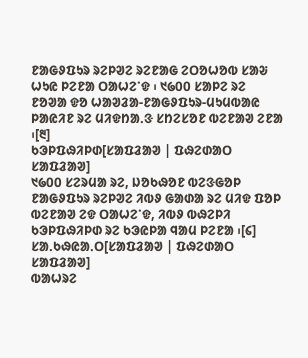ᱱᱟᱜᱽᱯᱩᱨ ᱨᱮᱞᱣᱮ ᱨᱮᱱᱟᱜ ᱮᱛᱚᱦᱚᱵ ᱥᱟᱶ ᱦᱩᱭ ᱞᱮᱱᱟ ᱛᱟᱦᱮᱸᱫ ᱾ ᱑᱙᱐᱐ ᱥᱟᱞᱮ ᱨᱮ ᱱᱚᱣᱟ ᱫᱚ ᱦᱟᱣᱲᱟ-ᱱᱟᱜᱽᱯᱩᱨ-ᱢᱩᱢᱵᱟᱭ ᱞᱟᱭᱤᱱ ᱨᱮ ᱢᱤᱫᱴᱟᱹᱝ ᱥᱴᱮᱥᱚᱱ ᱵᱮᱱᱟᱣ ᱮᱱᱟ ᱾[᱓]
ᱠᱳᱞᱯᱷᱤᱞᱰ[ᱥᱟᱯᱲᱟᱣ | ᱯᱷᱮᱰᱟᱛ ᱥᱟᱯᱲᱟᱣ]
᱑᱙᱐᱐ ᱥᱮᱨᱢᱟ ᱨᱮ, ᱡᱚᱠᱷᱚᱱ ᱵᱮᱝᱜᱚᱞ ᱱᱟᱜᱽᱯᱩᱨ ᱨᱮᱞᱣᱮ ᱤᱵᱽ ᱜᱟᱰᱟ ᱨᱮ ᱢᱤᱫ ᱯᱚᱞ ᱵᱮᱱᱟᱣ ᱮᱫ ᱛᱟᱦᱮᱸᱫ, ᱤᱵᱽ ᱵᱷᱮᱞᱤ ᱠᱳᱞᱯᱷᱤᱞᱰ ᱨᱮ ᱠᱳᱭᱞᱟ ᱧᱟᱢ ᱞᱮᱱᱟ ᱾[᱔]
ᱥᱟᱹᱠᱷᱭᱟᱹᱛ[ᱥᱟᱯᱲᱟᱣ | ᱯᱷᱮᱰᱟᱛ ᱥᱟᱯᱲᱟᱣ]
ᱵᱟᱦᱨᱮ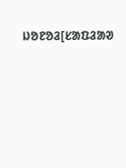ᱡᱚᱱᱚᱲ[ᱥᱟᱯᱲᱟᱣ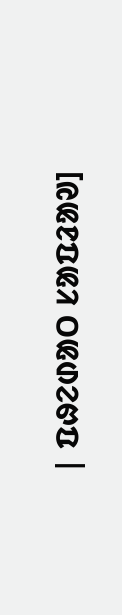| ᱯᱷᱮᱰᱟᱛ ᱥᱟᱯᱲᱟᱣ]